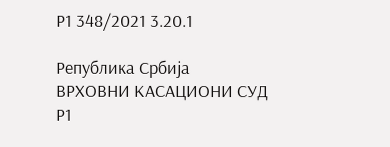Р1 348/2021 3.20.1

Република Србија
ВРХОВНИ КАСАЦИОНИ СУД
Р1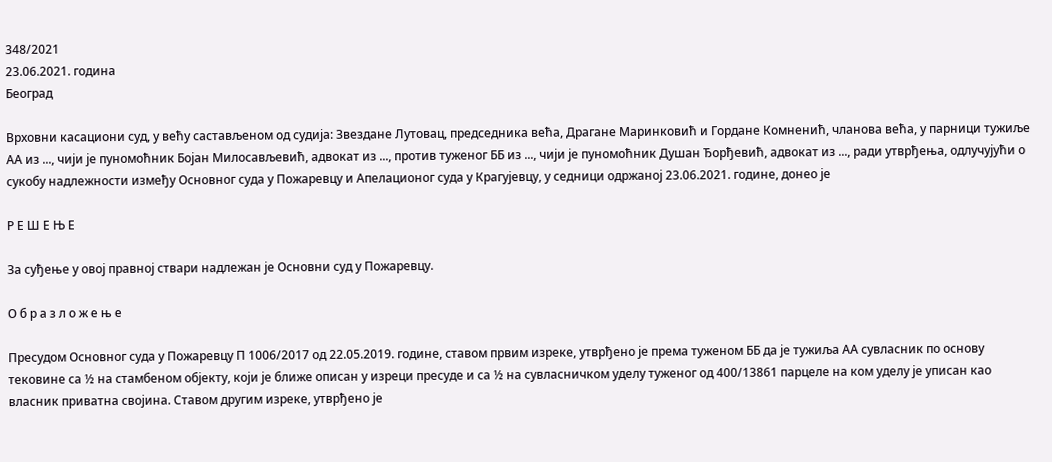348/2021
23.06.2021. година
Београд

Врховни касациони суд, у већу састављеном од судија: Звездане Лутовац, председника већа, Драгане Маринковић и Гордане Комненић, чланова већа, у парници тужиље АА из ..., чији је пуномоћник Бојан Милосављевић, адвокат из ..., против туженог ББ из ..., чији је пуномоћник Душан Ђорђевић, адвокат из ..., ради утврђења, одлучујући о сукобу надлежности између Основног суда у Пожаревцу и Апелационог суда у Крагујевцу, у седници одржаној 23.06.2021. године, донео је

Р Е Ш Е Њ Е

За суђење у овој правној ствари надлежан је Основни суд у Пожаревцу.

О б р а з л о ж е њ е

Пресудом Основног суда у Пожаревцу П 1006/2017 од 22.05.2019. године, ставом првим изреке, утврђено је према туженом ББ да је тужиља АА сувласник по основу тековине са ½ на стамбеном објекту, који је ближе описан у изреци пресуде и са ½ на сувласничком уделу туженог од 400/13861 парцеле на ком уделу је уписан као власник приватна својина. Ставом другим изреке, утврђено је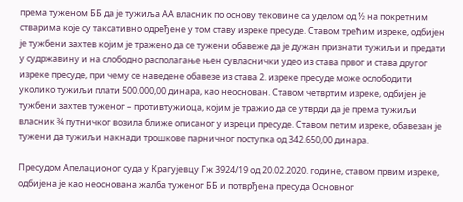према туженом ББ да је тужиља АА власник по основу тековине са уделом од ½ на покретним стварима које су таксативно одређене у том ставу изреке пресуде. Ставом трећим изреке, одбијен је тужбени захтев којим је тражено да се тужени обавеже да је дужан признати тужиљи и предати у судржавину и на слободно располагање њен сувласнички удео из става првог и става другог изреке пресуде, при чему се наведене обавезе из става 2. изреке пресуде може ослободити уколико тужиљи плати 500.000,00 динара, као неоснован. Ставом четвртим изреке, одбијен је тужбени захтев туженог – противтужиоца, којим је тражио да се утврди да је према тужиљи власник ¾ путничког возила ближе описаног у изреци пресуде. Ставом петим изреке, обавезан је тужени да тужиљи накнади трошкове парничног поступка од 342.650,00 динара.

Пресудом Апелационог суда у Крагујевцу Гж 3924/19 од 20.02.2020. године, ставом првим изреке, одбијена је као неоснована жалба туженог ББ и потврђена пресуда Основног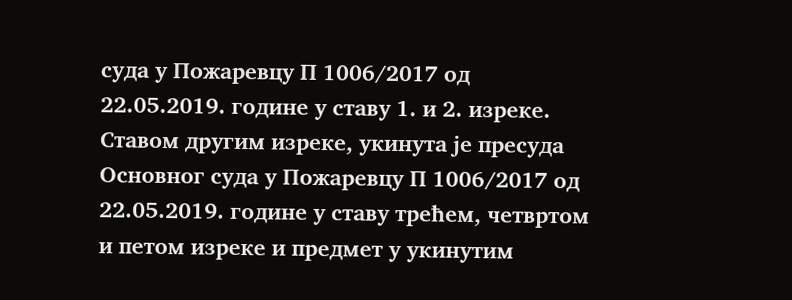суда у Пожаревцу П 1006/2017 од 22.05.2019. године у ставу 1. и 2. изреке. Ставом другим изреке, укинута је пресуда Основног суда у Пожаревцу П 1006/2017 од 22.05.2019. године у ставу трећем, четвртом и петом изреке и предмет у укинутим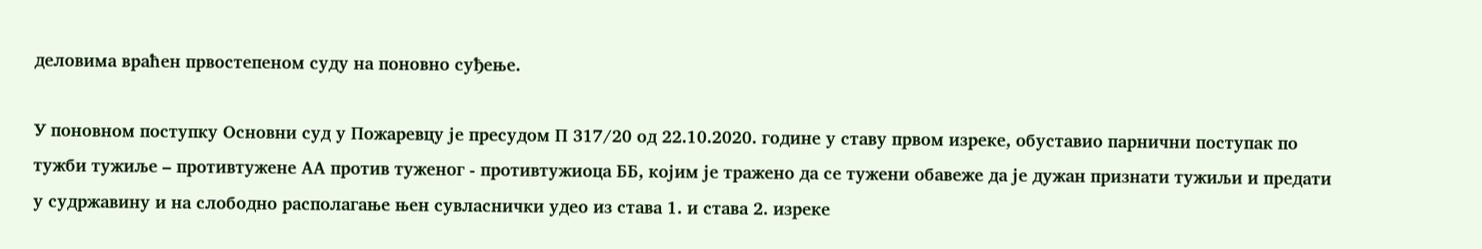деловима враћен првостепеном суду на поновно суђење.

У поновном поступку Основни суд у Пожаревцу је пресудом П 317/20 од 22.10.2020. године у ставу првом изреке, обуставио парнични поступак по тужби тужиље – противтужене АА против туженог - противтужиоца ББ, којим је тражено да се тужени обавеже да је дужан признати тужиљи и предати у судржавину и на слободно располагање њен сувласнички удео из става 1. и става 2. изреке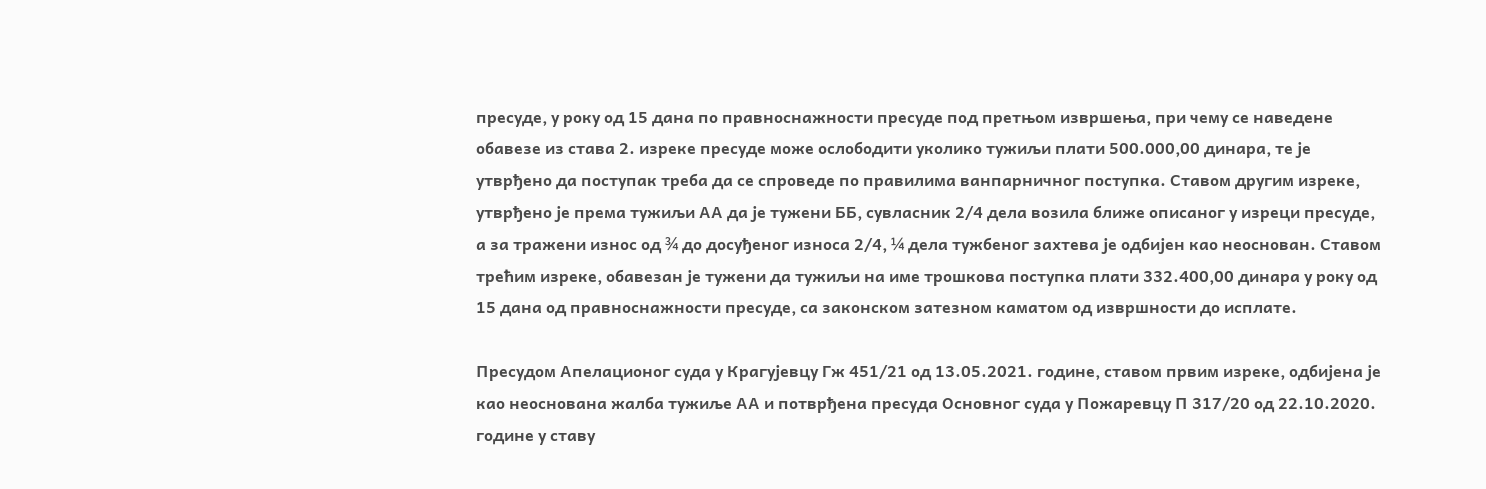пресуде, у року од 15 дана по правноснажности пресуде под претњом извршења, при чему се наведене обавезе из става 2. изреке пресуде може ослободити уколико тужиљи плати 500.000,00 динара, те је утврђено да поступак треба да се спроведе по правилима ванпарничног поступка. Ставом другим изреке, утврђено је према тужиљи АА да је тужени ББ, сувласник 2/4 дела возила ближе описаног у изреци пресуде, а за тражени износ од ¾ до досуђеног износа 2/4, ¼ дела тужбеног захтева је одбијен као неоснован. Ставом трећим изреке, обавезан је тужени да тужиљи на име трошкова поступка плати 332.400,00 динара у року од 15 дана од правноснажности пресуде, са законском затезном каматом од извршности до исплате.

Пресудом Апелационог суда у Крагујевцу Гж 451/21 од 13.05.2021. године, ставом првим изреке, одбијена је као неоснована жалба тужиље АА и потврђена пресуда Основног суда у Пожаревцу П 317/20 од 22.10.2020. године у ставу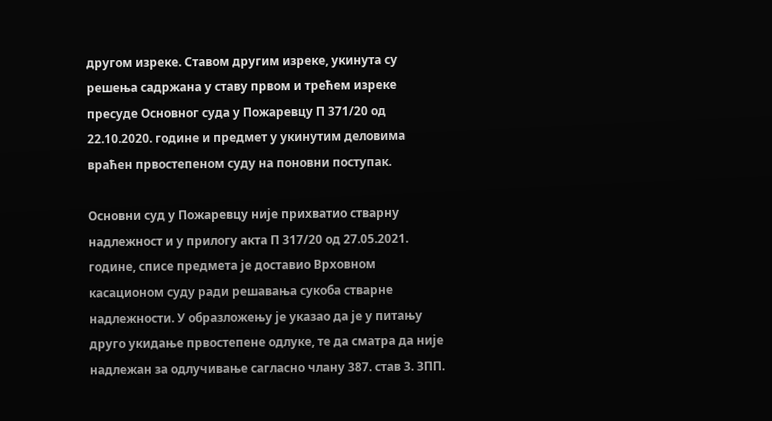другом изреке. Ставом другим изреке, укинута су решења садржана у ставу првом и трећем изреке пресуде Основног суда у Пожаревцу П 371/20 од 22.10.2020. године и предмет у укинутим деловима враћен првостепеном суду на поновни поступак.

Основни суд у Пожаревцу није прихватио стварну надлежност и у прилогу акта П 317/20 од 27.05.2021. године, списе предмета је доставио Врховном касационом суду ради решавања сукоба стварне надлежности. У образложењу је указао да је у питању друго укидање првостепене одлуке, те да сматра да није надлежан за одлучивање сагласно члану 387. став 3. ЗПП.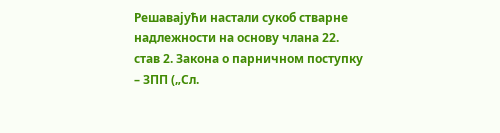Решавајући настали сукоб стварне надлежности на основу члана 22. став 2. Закона о парничном поступку – ЗПП („Сл.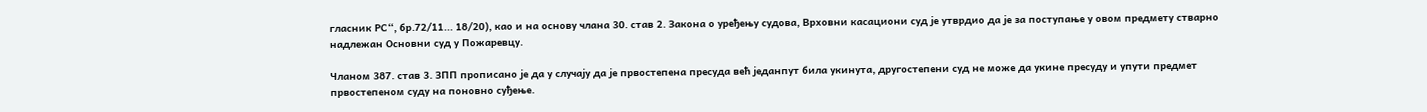гласник РС“, бр.72/11... 18/20), као и на основу члана 30. став 2. Закона о уређењу судова, Врховни касациони суд је утврдио да је за поступање у овом предмету стварно надлежан Основни суд у Пожаревцу.

Чланом 387. став 3. ЗПП прописано је да у случају да је првостепена пресуда већ једанпут била укинута, другостепени суд не може да укине пресуду и упути предмет првостепеном суду на поновно суђење.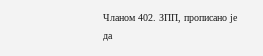Чланом 402. ЗПП, прописано је да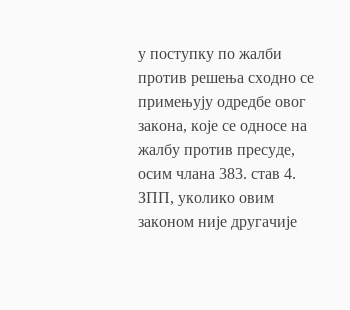у поступку по жалби против решења сходно се примењују одредбе овог закона, које се односе на жалбу против пресуде, осим члана 383. став 4. ЗПП, уколико овим законом није другачије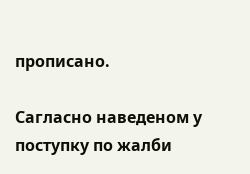прописано.

Сагласно наведеном у поступку по жалби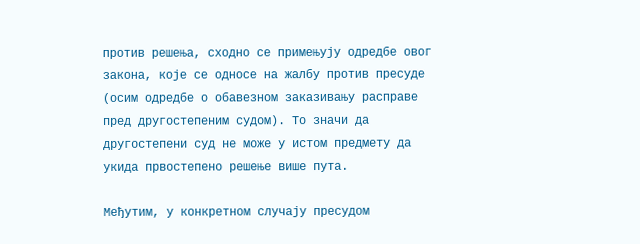против решења, сходно се примењују одредбе овог закона, које се односе на жалбу против пресуде (осим одредбе о обавезном заказивању расправе пред другостепеним судом). То значи да другостепени суд не може у истом предмету да укида првостепено решење више пута.

Међутим, у конкретном случају пресудом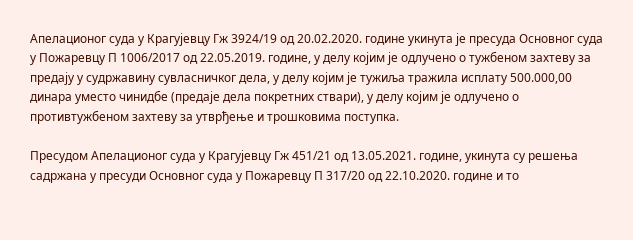Апелационог суда у Крагујевцу Гж 3924/19 од 20.02.2020. године укинута је пресуда Основног суда у Пожаревцу П 1006/2017 од 22.05.2019. године, у делу којим је одлучено о тужбеном захтеву за предају у судржавину сувласничког дела, у делу којим је тужиља тражила исплату 500.000,00 динара уместо чинидбе (предаје дела покретних ствари), у делу којим је одлучено о противтужбеном захтеву за утврђење и трошковима поступка.

Пресудом Апелационог суда у Крагујевцу Гж 451/21 од 13.05.2021. године, укинута су решења садржана у пресуди Основног суда у Пожаревцу П 317/20 од 22.10.2020. године и то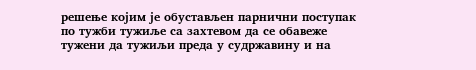решење којим је обустављен парнични поступак по тужби тужиље са захтевом да се обавеже тужени да тужиљи преда у судржавину и на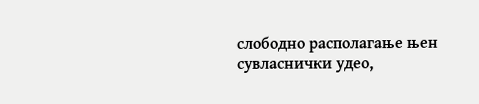слободно располагање њен сувласнички удео,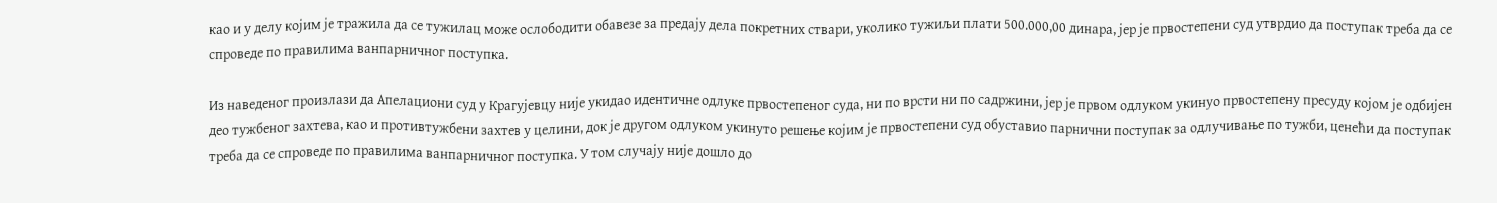као и у делу којим је тражила да се тужилац може ослободити обавезе за предају дела покретних ствари, уколико тужиљи плати 500.000,00 динара, јер је првостепени суд утврдио да поступак треба да се спроведе по правилима ванпарничног поступка.

Из наведеног произлази да Апелациони суд у Крагујевцу није укидао идентичне одлуке првостепеног суда, ни по врсти ни по садржини, јер је првом одлуком укинуо првостепену пресуду којом је одбијен део тужбеног захтева, као и противтужбени захтев у целини, док је другом одлуком укинуто решење којим је првостепени суд обуставио парнични поступак за одлучивање по тужби, ценећи да поступак треба да се спроведе по правилима ванпарничног поступка. У том случају није дошло до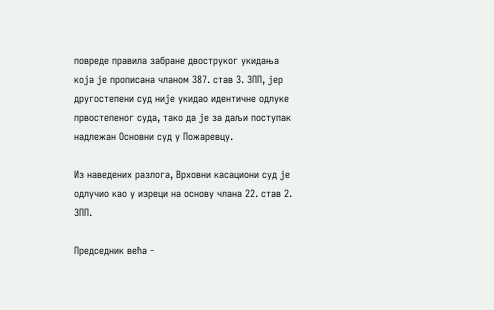повреде правила забране двоструког укидања која је прописана чланом 387. став 3. ЗПП, јер другостепени суд није укидао идентичне одлуке првостепеног суда, тако да је за даљи поступак надлежан Основни суд у Пожаревцу.

Из наведених разлога, Врховни касациони суд је одлучио као у изреци на основу члана 22. став 2. ЗПП.

Председник већа -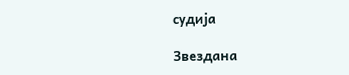судија

Звездана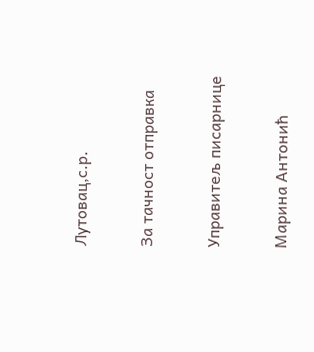Лутовац,с.р.

За тачност отправка

Управитељ писарнице

Марина Антонић